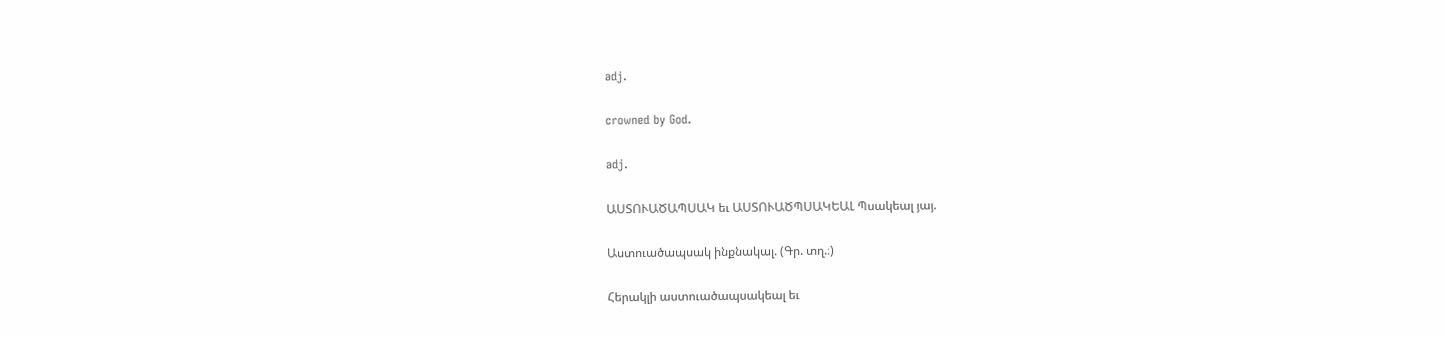adj.

crowned by God.

adj.

ԱՍՏՈՒԱԾԱՊՍԱԿ եւ ԱՍՏՈՒԱԾՊՍԱԿԵԱԼ Պսակեալ յայ.

Աստուածապսակ ինքնակալ. (Գր. տղ.։)

Հերակլի աստուածապսակեալ եւ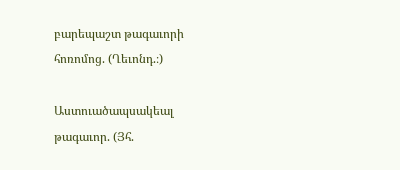բարեպաշտ թագաւորի հոռոմոց. (Ղեւոնդ.։)

Աստուածապսակեալ թագաւոր. (Յհ.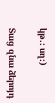կթ.։ սղ։)

Տաց զնա ձերոյդ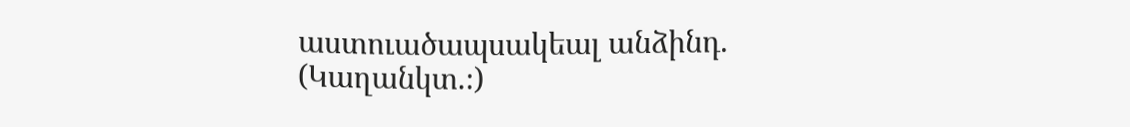աստուածապսակեալ անձինդ. (Կաղանկտ.։)